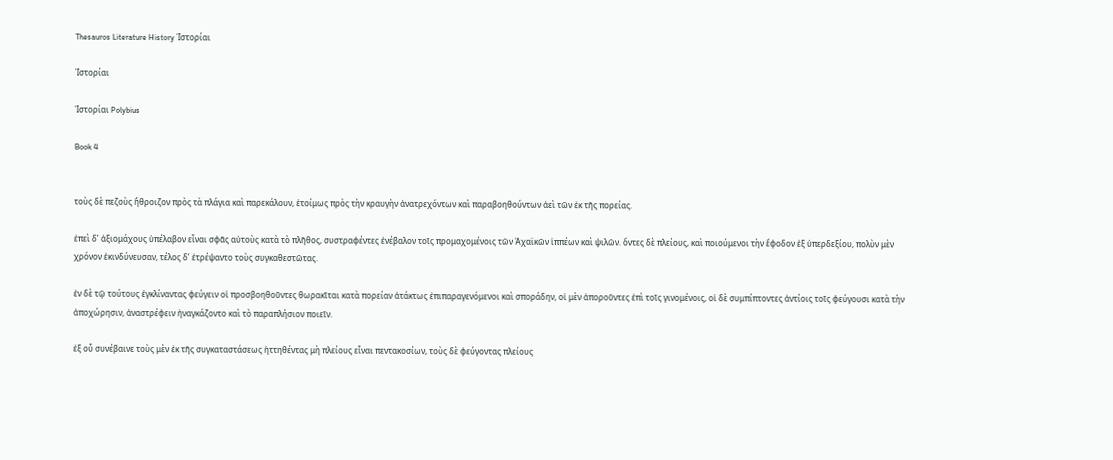Thesauros Literature History Ἱστορίαι

Ἱστορίαι

Ἱστορίαι Polybius

Book 4


τοὺς δὲ πεζοὺς ἥθροιζον πρὸς τὰ πλάγια καὶ παρεκάλουν, ἑτοίμως πρὸς τὴν κραυγὴν ἀνατρεχόντων καὶ παραβοηθούντων ἀεὶ τῶν ἐκ τῆς πορείας.

ἐπεὶ δʼ ἀξιομάχους ὑπέλαβον εἶναι σφᾶς αὐτοὺς κατὰ τὸ πλῆθος, συστραφέντες ἐνέβαλον τοῖς προμαχομένοις τῶν Ἀχαϊκῶν ἱππέων καὶ ψιλῶν. ὄντες δὲ πλείους, καὶ ποιούμενοι τὴν ἔφοδον ἐξ ὑπερδεξίου, πολὺν μὲν χρόνον ἐκινδύνευσαν, τέλος δʼ ἐτρέψαντο τοὺς συγκαθεστῶτας.

ἐν δὲ τῷ τούτους ἐγκλίναντας φεύγειν οἱ προσβοηθοῦντες θωρακῖται κατὰ πορείαν ἀτάκτως ἐπιπαραγενόμενοι καὶ σποράδην, οἱ μὲν ἀποροῦντες ἐπὶ τοῖς γινομένοις, οἱ δὲ συμπίπτοντες ἀντίοις τοῖς φεύγουσι κατὰ τὴν ἀποχώρησιν, ἀναστρέφειν ἠναγκάζοντο καὶ τὸ παραπλήσιον ποιεῖν.

ἐξ οὗ συνέβαινε τοὺς μὲν ἐκ τῆς συγκαταστάσεως ἡττηθέντας μὴ πλείους εἶναι πεντακοσίων, τοὺς δὲ φεύγοντας πλείους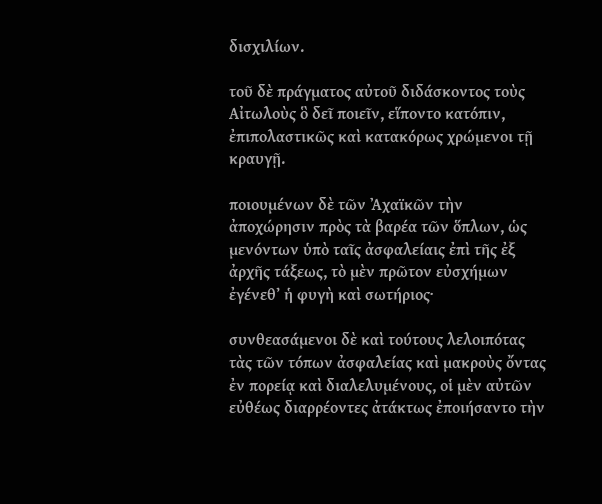δισχιλίων.

τοῦ δὲ πράγματος αὐτοῦ διδάσκοντος τοὺς Αἰτωλοὺς ὃ δεῖ ποιεῖν, εἵποντο κατόπιν, ἐπιπολαστικῶς καὶ κατακόρως χρώμενοι τῇ κραυγῇ.

ποιουμένων δὲ τῶν Ἀχαϊκῶν τὴν ἀποχώρησιν πρὸς τὰ βαρέα τῶν ὅπλων, ὡς μενόντων ὑπὸ ταῖς ἀσφαλείαις ἐπὶ τῆς ἐξ ἀρχῆς τάξεως, τὸ μὲν πρῶτον εὐσχήμων ἐγένεθʼ ἡ φυγὴ καὶ σωτήριος·

συνθεασάμενοι δὲ καὶ τούτους λελοιπότας τὰς τῶν τόπων ἀσφαλείας καὶ μακροὺς ὄντας ἐν πορείᾳ καὶ διαλελυμένους, οἱ μὲν αὐτῶν εὐθέως διαρρέοντες ἀτάκτως ἐποιήσαντο τὴν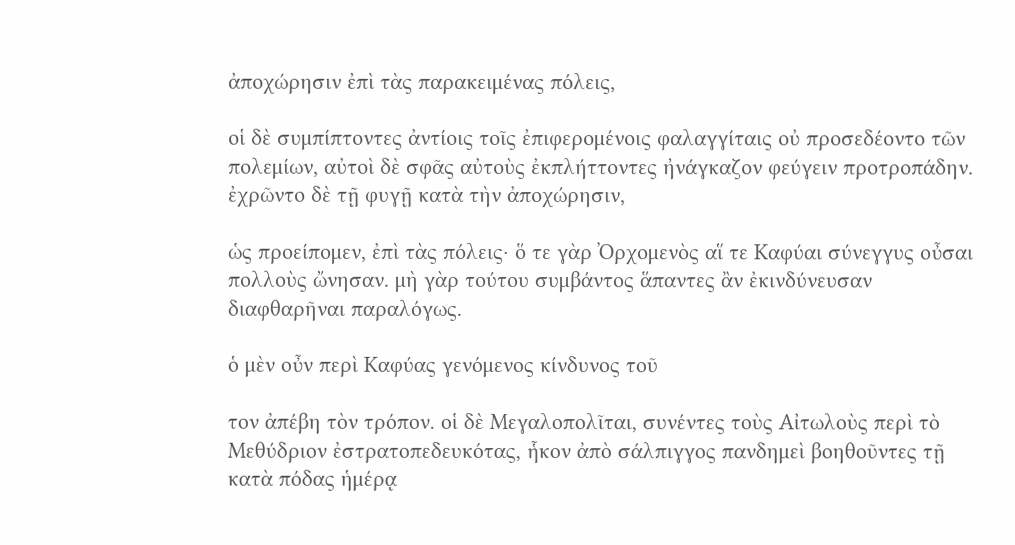ἀποχώρησιν ἐπὶ τὰς παρακειμένας πόλεις,

οἱ δὲ συμπίπτοντες ἀντίοις τοῖς ἐπιφερομένοις φαλαγγίταις οὐ προσεδέοντο τῶν πολεμίων, αὐτοὶ δὲ σφᾶς αὐτοὺς ἐκπλήττοντες ἠνάγκαζον φεύγειν προτροπάδην. ἐχρῶντο δὲ τῇ φυγῇ κατὰ τὴν ἀποχώρησιν,

ὡς προείπομεν, ἐπὶ τὰς πόλεις· ὅ τε γὰρ Ὀρχομενὸς αἵ τε Καφύαι σύνεγγυς οὖσαι πολλοὺς ὤνησαν. μὴ γὰρ τούτου συμβάντος ἅπαντες ἂν ἐκινδύνευσαν διαφθαρῆναι παραλόγως.

ὁ μὲν οὖν περὶ Καφύας γενόμενος κίνδυνος τοῦ

τον ἀπέβη τὸν τρόπον. οἱ δὲ Μεγαλοπολῖται, συνέντες τοὺς Αἰτωλοὺς περὶ τὸ Μεθύδριον ἐστρατοπεδευκότας, ἧκον ἀπὸ σάλπιγγος πανδημεὶ βοηθοῦντες τῇ κατὰ πόδας ἡμέρᾳ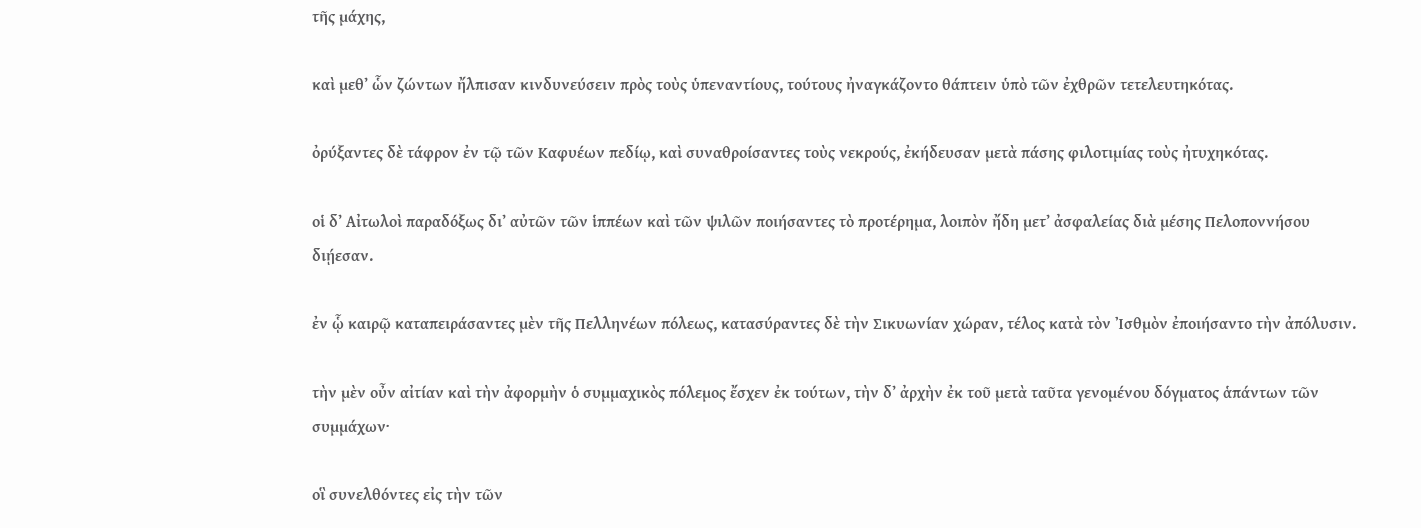τῆς μάχης,

καὶ μεθʼ ὧν ζώντων ἤλπισαν κινδυνεύσειν πρὸς τοὺς ὑπεναντίους, τούτους ἠναγκάζοντο θάπτειν ὑπὸ τῶν ἐχθρῶν τετελευτηκότας.

ὀρύξαντες δὲ τάφρον ἐν τῷ τῶν Καφυέων πεδίῳ, καὶ συναθροίσαντες τοὺς νεκρούς, ἐκήδευσαν μετὰ πάσης φιλοτιμίας τοὺς ἠτυχηκότας.

οἱ δʼ Αἰτωλοὶ παραδόξως διʼ αὐτῶν τῶν ἱππέων καὶ τῶν ψιλῶν ποιήσαντες τὸ προτέρημα, λοιπὸν ἤδη μετʼ ἀσφαλείας διὰ μέσης Πελοποννήσου διῄεσαν.

ἐν ᾧ καιρῷ καταπειράσαντες μὲν τῆς Πελληνέων πόλεως, κατασύραντες δὲ τὴν Σικυωνίαν χώραν, τέλος κατὰ τὸν Ἰσθμὸν ἐποιήσαντο τὴν ἀπόλυσιν.

τὴν μὲν οὖν αἰτίαν καὶ τὴν ἀφορμὴν ὁ συμμαχικὸς πόλεμος ἔσχεν ἐκ τούτων, τὴν δʼ ἀρχὴν ἐκ τοῦ μετὰ ταῦτα γενομένου δόγματος ἁπάντων τῶν συμμάχων·

οἳ συνελθόντες εἰς τὴν τῶν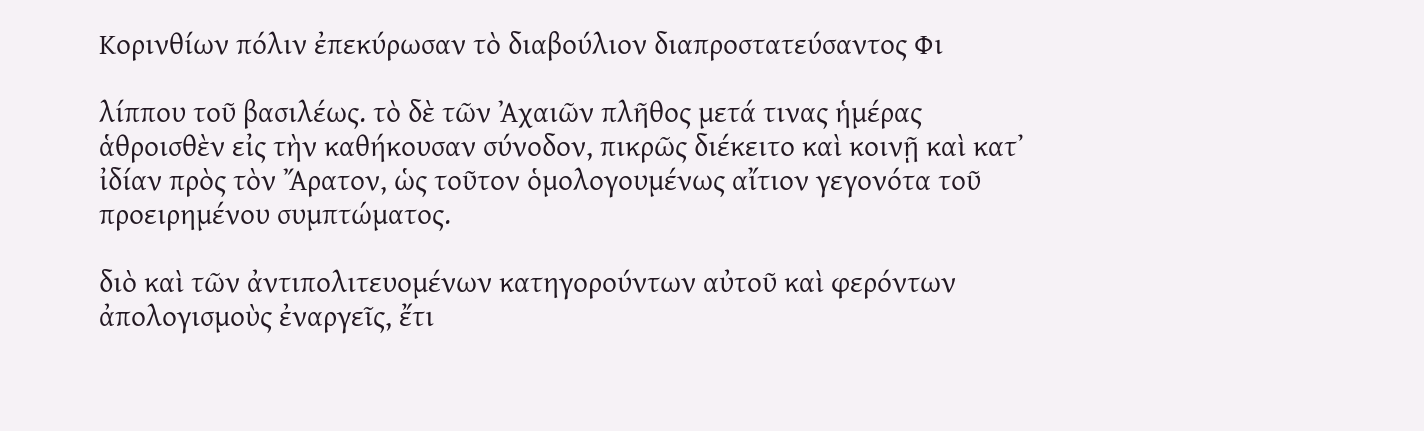Κορινθίων πόλιν ἐπεκύρωσαν τὸ διαβούλιον διαπροστατεύσαντος Φι

λίππου τοῦ βασιλέως. τὸ δὲ τῶν Ἀχαιῶν πλῆθος μετά τινας ἡμέρας ἁθροισθὲν εἰς τὴν καθήκουσαν σύνοδον, πικρῶς διέκειτο καὶ κοινῇ καὶ κατʼ ἰδίαν πρὸς τὸν Ἄρατον, ὡς τοῦτον ὁμολογουμένως αἴτιον γεγονότα τοῦ προειρημένου συμπτώματος.

διὸ καὶ τῶν ἀντιπολιτευομένων κατηγορούντων αὐτοῦ καὶ φερόντων ἀπολογισμοὺς ἐναργεῖς, ἔτι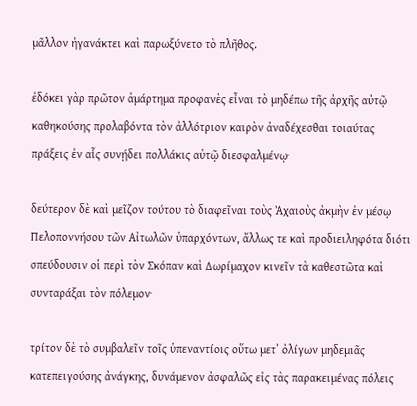μᾶλλον ἠγανάκτει καὶ παρωξύνετο τὸ πλῆθος.

ἐδόκει γὰρ πρῶτον ἁμάρτημα προφανὲς εἶναι τὸ μηδέπω τῆς ἀρχῆς αὐτῷ καθηκούσης προλαβόντα τὸν ἀλλότριον καιρὸν ἀναδέχεσθαι τοιαύτας πράξεις ἐν αἷς συνῄδει πολλάκις αὑτῷ διεσφαλμένῳ·

δεύτερον δὲ καὶ μεῖζον τούτου τὸ διαφεῖναι τοὺς Ἀχαιοὺς ἀκμὴν ἐν μέσῳ Πελοποννήσου τῶν Αἰτωλῶν ὑπαρχόντων, ἄλλως τε καὶ προδιειληφότα διότι σπεύδουσιν οἱ περὶ τὸν Σκόπαν καὶ Δωρίμαχον κινεῖν τὰ καθεστῶτα καὶ συνταράξαι τὸν πόλεμον·

τρίτον δὲ τὸ συμβαλεῖν τοῖς ὑπεναντίοις οὕτω μετʼ ὀλίγων μηδεμιᾶς κατεπειγούσης ἀνάγκης, δυνάμενον ἀσφαλῶς εἰς τὰς παρακειμένας πόλεις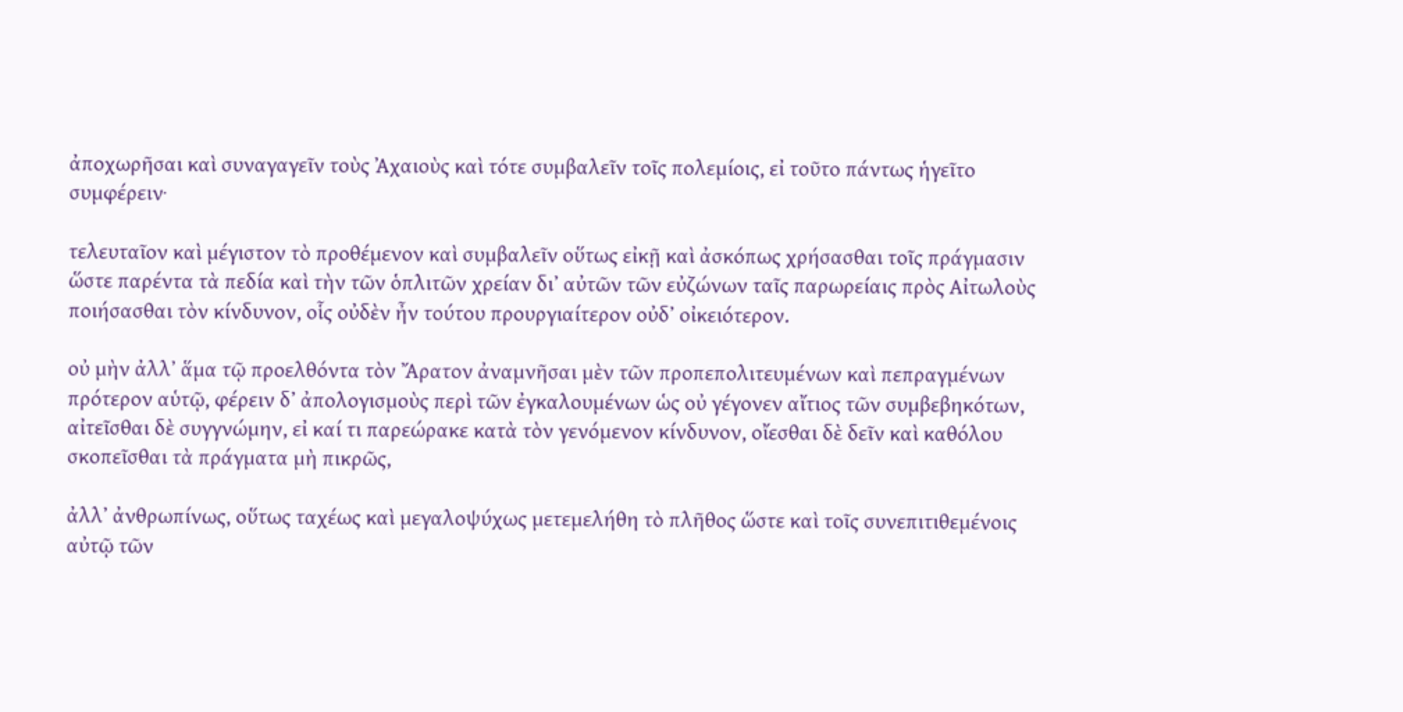ἀποχωρῆσαι καὶ συναγαγεῖν τοὺς Ἀχαιοὺς καὶ τότε συμβαλεῖν τοῖς πολεμίοις, εἰ τοῦτο πάντως ἡγεῖτο συμφέρειν·

τελευταῖον καὶ μέγιστον τὸ προθέμενον καὶ συμβαλεῖν οὕτως εἰκῇ καὶ ἀσκόπως χρήσασθαι τοῖς πράγμασιν ὥστε παρέντα τὰ πεδία καὶ τὴν τῶν ὁπλιτῶν χρείαν διʼ αὐτῶν τῶν εὐζώνων ταῖς παρωρείαις πρὸς Αἰτωλοὺς ποιήσασθαι τὸν κίνδυνον, οἷς οὐδὲν ἦν τούτου προυργιαίτερον οὐδʼ οἰκειότερον.

οὐ μὴν ἀλλʼ ἅμα τῷ προελθόντα τὸν Ἄρατον ἀναμνῆσαι μὲν τῶν προπεπολιτευμένων καὶ πεπραγμένων πρότερον αὑτῷ, φέρειν δʼ ἀπολογισμοὺς περὶ τῶν ἐγκαλουμένων ὡς οὐ γέγονεν αἴτιος τῶν συμβεβηκότων, αἰτεῖσθαι δὲ συγγνώμην, εἰ καί τι παρεώρακε κατὰ τὸν γενόμενον κίνδυνον, οἴεσθαι δὲ δεῖν καὶ καθόλου σκοπεῖσθαι τὰ πράγματα μὴ πικρῶς,

ἀλλʼ ἀνθρωπίνως, οὕτως ταχέως καὶ μεγαλοψύχως μετεμελήθη τὸ πλῆθος ὥστε καὶ τοῖς συνεπιτιθεμένοις αὐτῷ τῶν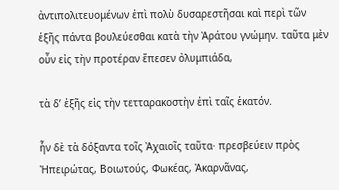ἀντιπολιτευομένων ἐπὶ πολὺ δυσαρεστῆσαι καὶ περὶ τῶν ἑξῆς πάντα βουλεύεσθαι κατὰ τὴν Ἀράτου γνώμην. ταῦτα μὲν οὖν εἰς τὴν προτέραν ἔπεσεν ὀλυμπιάδα,

τὰ δʼ ἑξῆς εἰς τὴν τετταρακοστὴν ἐπὶ ταῖς ἑκατόν.

ἦν δὲ τὰ δόξαντα τοῖς Ἀχαιοῖς ταῦτα· πρεσβεύειν πρὸς Ἠπειρώτας, Βοιωτούς, Φωκέας, Ἀκαρνᾶνας,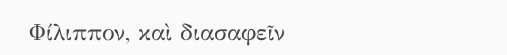Φίλιππον, καὶ διασαφεῖν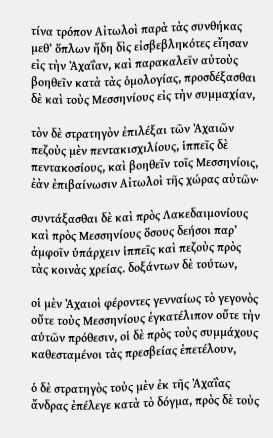τίνα τρόπον Αἰτωλοὶ παρὰ τὰς συνθήκας μεθʼ ὅπλων ἤδη δὶς εἰσβεβληκότες εἴησαν εἰς τὴν Ἀχαΐαν, καὶ παρακαλεῖν αὐτοὺς βοηθεῖν κατὰ τὰς ὁμολογίας, προσδέξασθαι δὲ καὶ τοὺς Μεσσηνίους εἰς τὴν συμμαχίαν,

τὸν δὲ στρατηγὸν ἐπιλέξαι τῶν Ἀχαιῶν πεζοὺς μὲν πεντακισχιλίους, ἱππεῖς δὲ πεντακοσίους, καὶ βοηθεῖν τοῖς Μεσσηνίοις, ἐὰν ἐπιβαίνωσιν Αἰτωλοὶ τῆς χώρας αὐτῶν·

συντάξασθαι δὲ καὶ πρὸς Λακεδαιμονίους καὶ πρὸς Μεσσηνίους ὅσους δεήσοι παρʼ ἀμφοῖν ὑπάρχειν ἱππεῖς καὶ πεζοὺς πρὸς τὰς κοινὰς χρείας. δοξάντων δὲ τούτων,

οἱ μὲν Ἀχαιοὶ φέροντες γενναίως τὸ γεγονὸς οὔτε τοὺς Μεσσηνίους ἐγκατέλιπον οὔτε τὴν αὑτῶν πρόθεσιν, οἱ δὲ πρὸς τοὺς συμμάχους καθεσταμένοι τὰς πρεσβείας ἐπετέλουν,

ὁ δὲ στρατηγὸς τοὺς μὲν ἐκ τῆς Ἀχαΐας ἄνδρας ἐπέλεγε κατὰ τὸ δόγμα, πρὸς δὲ τοὺς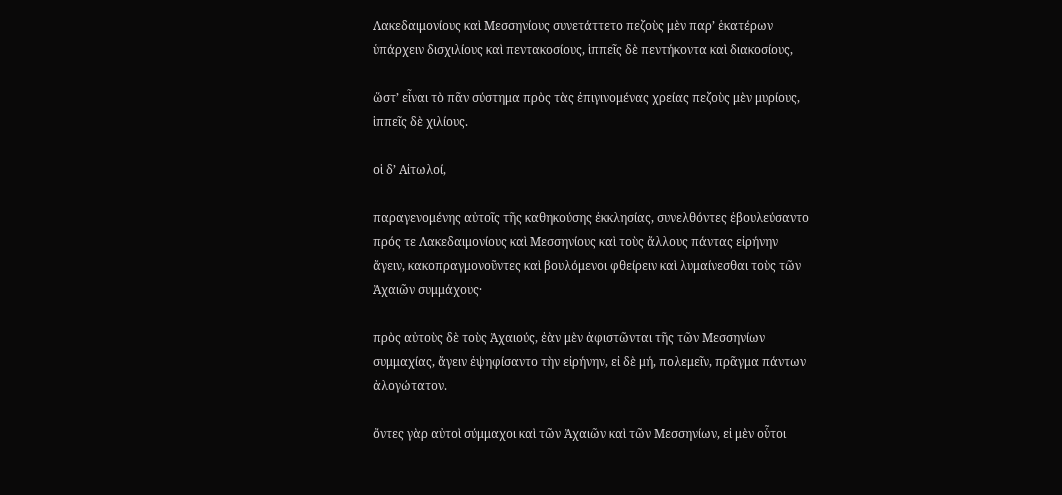Λακεδαιμονίους καὶ Μεσσηνίους συνετάττετο πεζοὺς μὲν παρʼ ἑκατέρων ὑπάρχειν δισχιλίους καὶ πεντακοσίους, ἱππεῖς δὲ πεντήκοντα καὶ διακοσίους,

ὥστʼ εἶναι τὸ πᾶν σύστημα πρὸς τὰς ἐπιγινομένας χρείας πεζοὺς μὲν μυρίους, ἱππεῖς δὲ χιλίους.

οἱ δʼ Αἰτωλοί,

παραγενομένης αὐτοῖς τῆς καθηκούσης ἐκκλησίας, συνελθόντες ἐβουλεύσαντο πρός τε Λακεδαιμονίους καὶ Μεσσηνίους καὶ τοὺς ἄλλους πάντας εἰρήνην ἄγειν, κακοπραγμονοῦντες καὶ βουλόμενοι φθείρειν καὶ λυμαίνεσθαι τοὺς τῶν Ἀχαιῶν συμμάχους·

πρὸς αὐτοὺς δὲ τοὺς Ἀχαιούς, ἐὰν μὲν ἀφιστῶνται τῆς τῶν Μεσσηνίων συμμαχίας, ἄγειν ἐψηφίσαντο τὴν εἰρήνην, εἰ δὲ μή, πολεμεῖν, πρᾶγμα πάντων ἀλογώτατον.

ὄντες γὰρ αὐτοὶ σύμμαχοι καὶ τῶν Ἀχαιῶν καὶ τῶν Μεσσηνίων, εἰ μὲν οὗτοι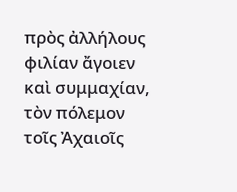πρὸς ἀλλήλους φιλίαν ἄγοιεν καὶ συμμαχίαν, τὸν πόλεμον τοῖς Ἀχαιοῖς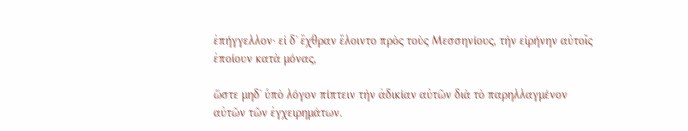ἐπήγγελλον· εἰ δʼ ἔχθραν ἕλοιντο πρὸς τοὺς Μεσσηνίους, τὴν εἰρήνην αὐτοῖς ἐποίουν κατὰ μόνας,

ὥστε μηδʼ ὑπὸ λόγον πίπτειν τὴν ἀδικίαν αὐτῶν διὰ τὸ παρηλλαγμένον αὐτῶν τῶν ἐγχειρημάτων.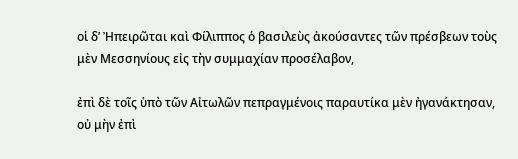οἱ δʼ Ἠπειρῶται καὶ Φίλιππος ὁ βασιλεὺς ἀκούσαντες τῶν πρέσβεων τοὺς μὲν Μεσσηνίους εἰς τὴν συμμαχίαν προσέλαβον,

ἐπὶ δὲ τοῖς ὑπὸ τῶν Αἰτωλῶν πεπραγμένοις παραυτίκα μὲν ἠγανάκτησαν, οὐ μὴν ἐπὶ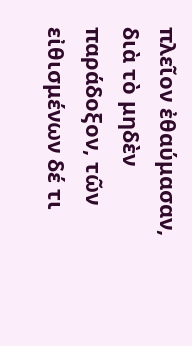πλεῖον ἐθαύμασαν, διὰ τὸ μηδὲν παράδοξον, τῶν εἰθισμένων δέ τι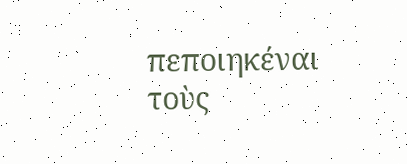πεποιηκέναι τοὺς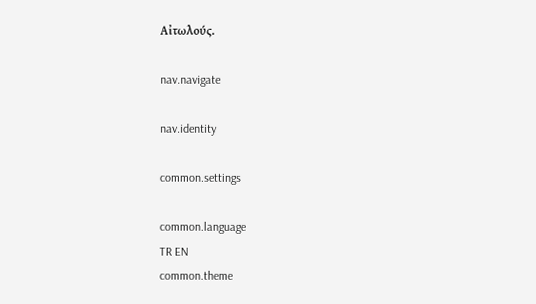Αἰτωλούς.

nav.navigate

nav.identity

common.settings

common.language
TR EN
common.theme